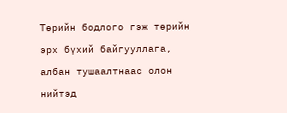Төрийн бодлого гэж төрийн эрх бүхий байгууллага, албан тушаалтнаас олон нийтэд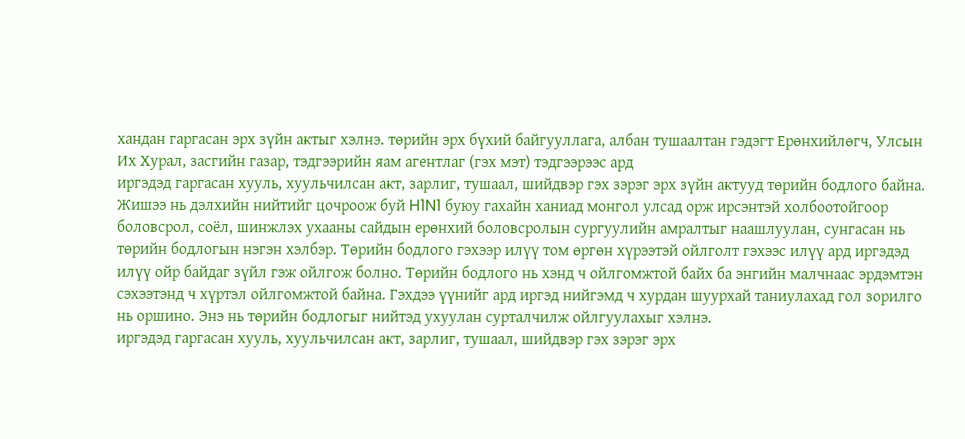хандан гаргасан эрх зүйн актыг хэлнэ. төрийн эрх бүхий байгууллага, албан тушаалтан гэдэгт Ерөнхийлөгч, Улсын Их Хурал, засгийн газар, тэдгээрийн яам агентлаг (гэх мэт) тэдгээрээс ард
иргэдэд гаргасан хууль, хуульчилсан акт, зарлиг, тушаал, шийдвэр гэх зэрэг эрх зүйн актууд төрийн бодлого байна. Жишээ нь дэлхийн нийтийг цочроож буй H1N1 буюу гахайн ханиад монгол улсад орж ирсэнтэй холбоотойгоор боловсрол, соёл, шинжлэх ухааны сайдын ерөнхий боловсролын сургуулийн амралтыг наашлуулан, сунгасан нь төрийн бодлогын нэгэн хэлбэр. Төрийн бодлого гэхээр илүү том өргөн хүрээтэй ойлголт гэхээс илүү ард иргэдэд илүү ойр байдаг зүйл гэж ойлгож болно. Төрийн бодлого нь хэнд ч ойлгомжтой байх ба энгийн малчнаас эрдэмтэн сэхээтэнд ч хүртэл ойлгомжтой байна. Гэхдээ үүнийг ард иргэд нийгэмд ч хурдан шуурхай таниулахад гол зорилго нь оршино. Энэ нь төрийн бодлогыг нийтэд ухуулан сурталчилж ойлгуулахыг хэлнэ.
иргэдэд гаргасан хууль, хуульчилсан акт, зарлиг, тушаал, шийдвэр гэх зэрэг эрх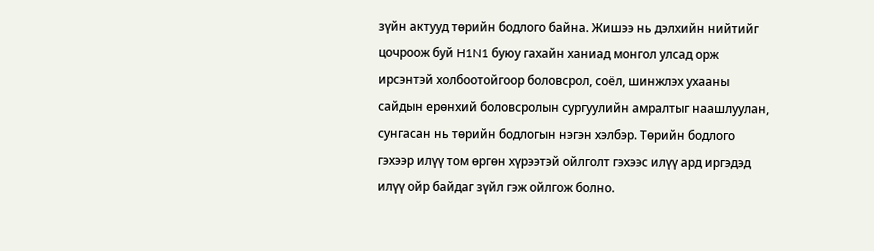зүйн актууд төрийн бодлого байна. Жишээ нь дэлхийн нийтийг цочроож буй H1N1 буюу гахайн ханиад монгол улсад орж ирсэнтэй холбоотойгоор боловсрол, соёл, шинжлэх ухааны сайдын ерөнхий боловсролын сургуулийн амралтыг наашлуулан, сунгасан нь төрийн бодлогын нэгэн хэлбэр. Төрийн бодлого гэхээр илүү том өргөн хүрээтэй ойлголт гэхээс илүү ард иргэдэд илүү ойр байдаг зүйл гэж ойлгож болно.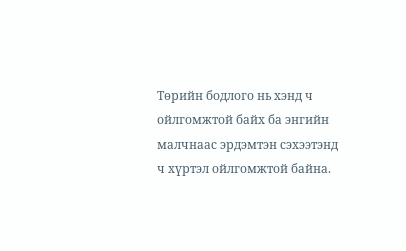Төрийн бодлого нь хэнд ч ойлгомжтой байх ба энгийн малчнаас эрдэмтэн сэхээтэнд ч хүртэл ойлгомжтой байна.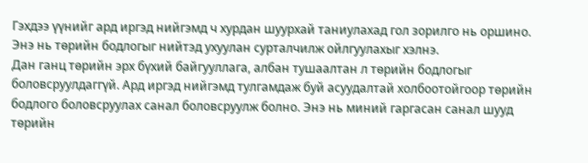Гэхдээ үүнийг ард иргэд нийгэмд ч хурдан шуурхай таниулахад гол зорилго нь оршино. Энэ нь төрийн бодлогыг нийтэд ухуулан сурталчилж ойлгуулахыг хэлнэ.
Дан ганц төрийн эрх бүхий байгууллага, албан тушаалтан л төрийн бодлогыг боловсруулдаггүй. Ард иргэд нийгэмд тулгамдаж буй асуудалтай холбоотойгоор төрийн бодлого боловсруулах санал боловсруулж болно. Энэ нь миний гаргасан санал шууд төрийн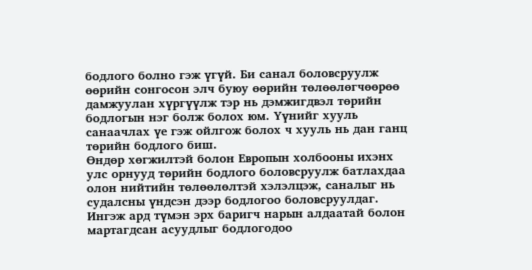бодлого болно гэж үгүй. Би санал боловсруулж өөрийн сонгосон элч буюу өөрийн төлөөлөгчөөрөө дамжуулан хүргүүлж тэр нь дэмжигдвэл төрийн бодлогын нэг болж болох юм. Үүнийг хууль санаачлах үе гэж ойлгож болох ч хууль нь дан ганц төрийн бодлого биш.
Өндөр хөгжилтэй болон Европын холбооны ихэнх улс орнууд төрийн бодлого боловсруулж батлахдаа олон нийтийн төлөөлөлтэй хэлэлцэж, саналыг нь судалсны үндсэн дээр бодлогоо боловсруулдаг. Ингэж ард түмэн эрх баригч нарын алдаатай болон мартагдсан асуудлыг бодлогодоо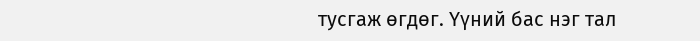тусгаж өгдөг. Үүний бас нэг тал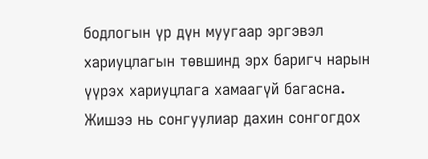бодлогын үр дүн муугаар эргэвэл хариуцлагын төвшинд эрх баригч нарын үүрэх хариуцлага хамаагүй багасна. Жишээ нь сонгуулиар дахин сонгогдох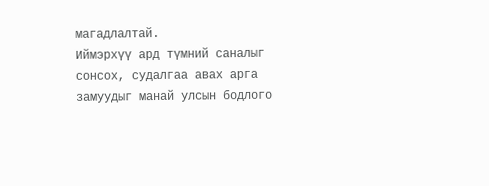магадлалтай.
Иймэрхүү ард түмний саналыг сонсох, судалгаа авах арга замуудыг манай улсын бодлого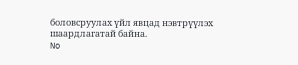боловсруулах үйл явцад нэвтрүүлэх шаардлагатай байна.
No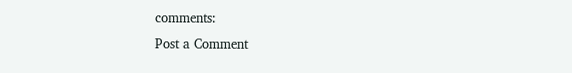comments:
Post a Comment